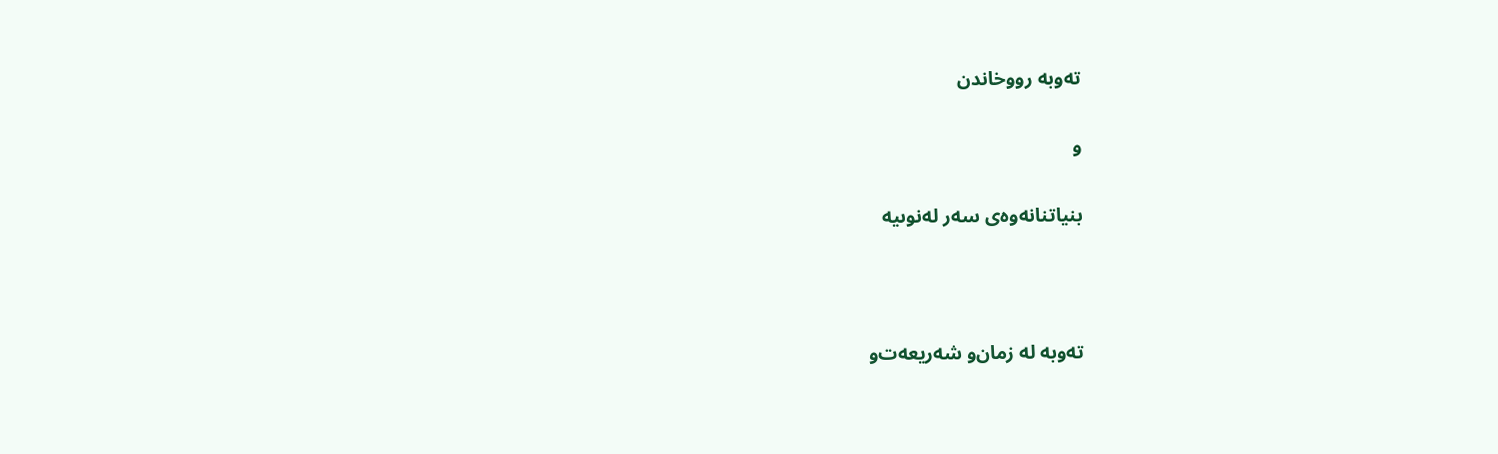ته‌‌وبه‌‌ رووخاندن

و

بنياتنانه‌‌وه‌‌ى سه‌‌ر له‌‌نوىيه‌



ته‌‌وبه‌ له‌ زمان‌و شه‌‌ريعه‌‌ت‌و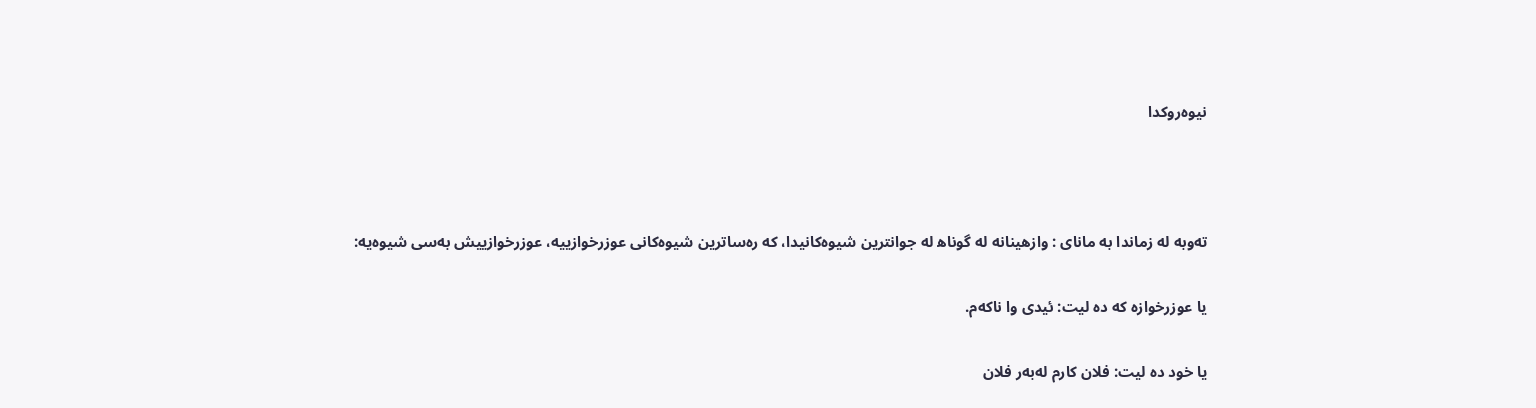نيوه‌‌روكدا



ته‌‌وبه‌ له‌ زماندا به‌ ماناى : وازهينانه‌ له‌ گوناه‍ له‌ جوانترين شيوه‌‌كانيدا، كه‌ ره‌‌ساترين شيوه‌‌كانى عوزرخوازييه‌، عوزرخوازييش به‌‌سى شيوه‌‌يه‌:

يا عوزرخوازه‌ كه‌ ده ليت: ئيدى وا ناكه‌م.

يا خود ده ليت: فلان كارم له‌به‌ر فلان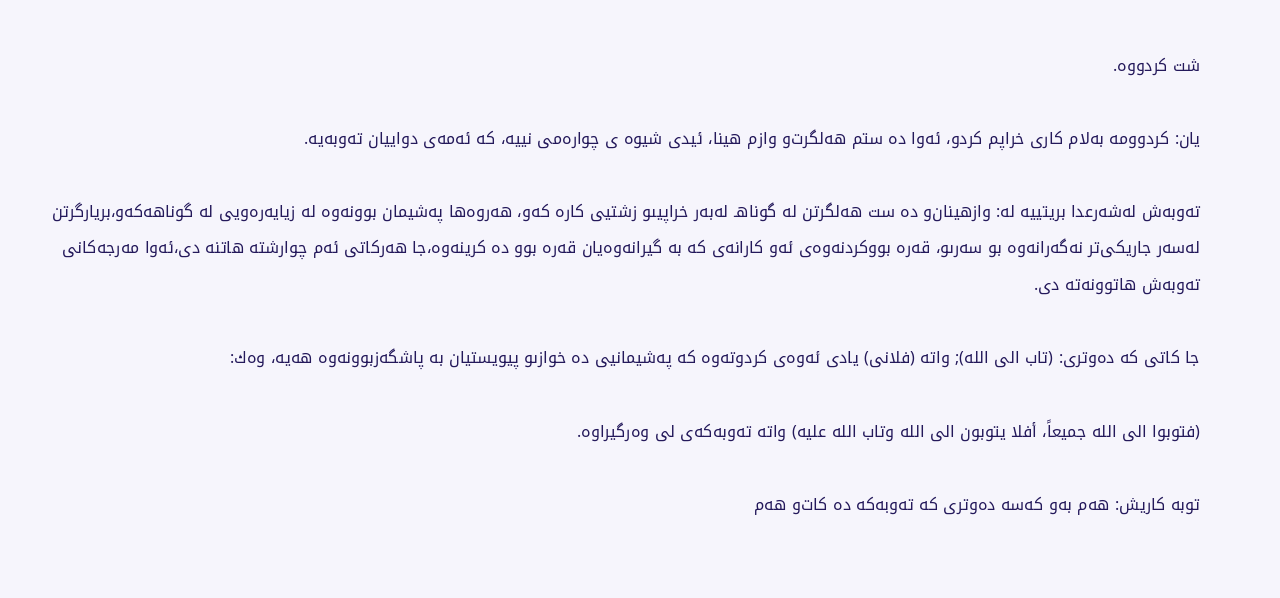شت كردووه.

يان: كردوومه‌ به‌لام كارى خراپم كردو، ئه‌وا ده ستم هه‌لگرت‌و وازم هينا، ئيدى شيوه ى چواره‌مى نييه، كه ئه‌مه‌‌ى دواييان ته‌وبه‌يه.

ته‌وبه‌ش له‌شه‌رعدا بريتييه له: وازهينان‌و ده ست هه‌لگرتن له گوناهـ له‌به‌ر خراپيىو زشتيى كاره كه‌و، هه‌روه‌ها په‌شيمان بوونه‌وه له زيايه‌ره‌ويى له گوناهه‌كه‌و،بريارگرتن له‌سه‌ر جاريكى‌تر نه‌گه‌رانه‌وه بو سه‌رىو، قه‌ره بووكردنه‌وه‌ى ئه‌و كارانه‌ى كه به گيرانه‌وه‌يان قه‌ره بوو ده كرينه‌وه،جا هه‌ركاتى ئه‌م چوارشته هاتنه دى،ئه‌وا مه‌‌رجه‌كانى ته‌وبه‌ش هاتوونه‌ته دى.

جا كاتى كه ده‌وترى: (تاب الى الله); واته (فلانى) يادى ئه‌وه‌ى كردوته‌وه كه په‌شيمانيى ده خوازىو پيويستيان به پاشگه‌زبوونه‌وه هه‌يه، وه‌ك:

(فتوبوا الى الله جميعاً، أفلا يتوبون الى الله وتاب الله عليه) واته ته‌وبه‌كه‌ى لى وه‌رگيراوه.

توبه كاريش: هه‌م به‌و كه‌سه ده‌وترى كه ته‌وبه‌كه ده كات‌و هه‌م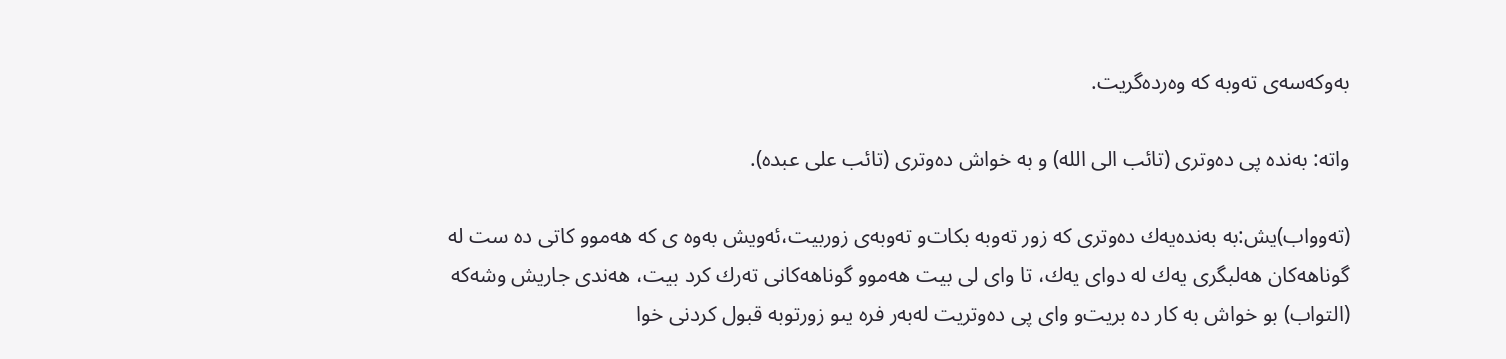به‌وكه‌سه‌ى ته‌وبه كه وه‌رده‌گريت.

واته: به‌نده‌ پى ده‌وترى (تائب الى الله) و به خواش ده‌وترى (تائب على عبده).

(ته‌وواب)يش:به به‌نده‌يه‌ك ده‌وترى كه زور ته‌وبه بكات‌و ته‌وبه‌ى زوربيت،ئه‌ويش به‌وه ى كه هه‌موو كاتى ده ست له گوناهه‌كان هه‌لبگرى يه‌ك له دواى يه‌ك، تا واى لى بيت هه‌موو گوناهه‌كانى ته‌رك كرد بيت، هه‌ندى جاريش وشه‌كه (التواب) بو خواش به كار ده بريت‌و واى پى ده‌وتريت له‌به‌ر فره يىو زورتوبه قبول كردنى خوا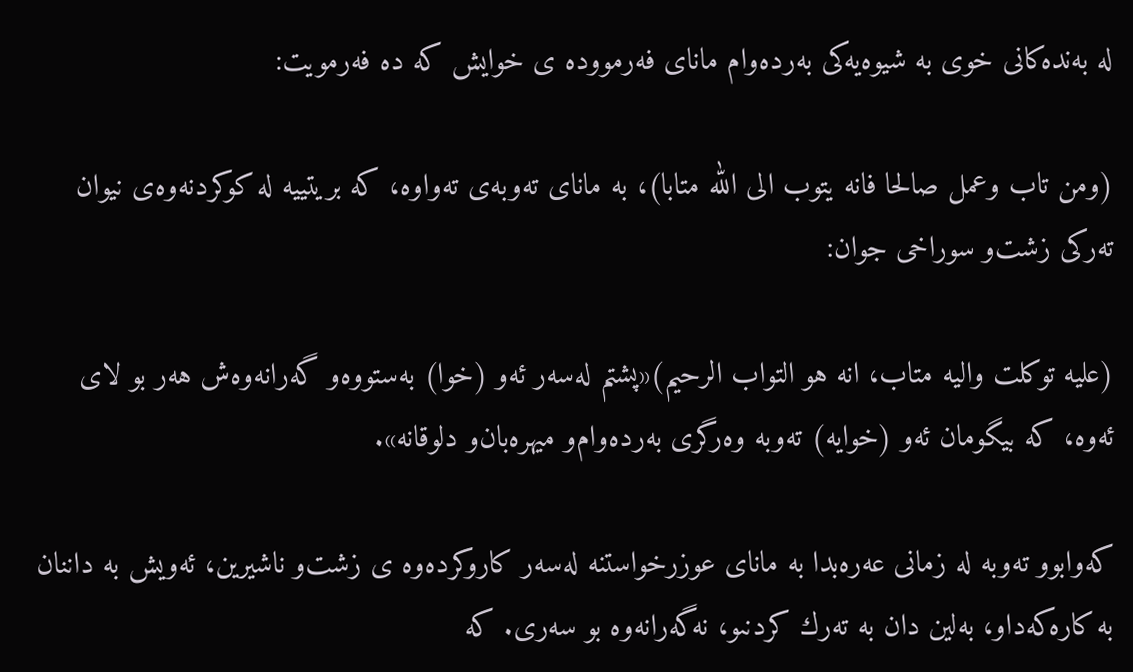له به‌نده‌كانى خوى به شيوه‌يه‌كى به‌رده‌وام ماناى فه‌رمووده ى خوايش كه ده فه‌رمويت:

(ومن تاب وعمل صالحا فانه يتوب الى الله متابا)، به ماناى ته‌وبه‌ى ته‌واوه، كه بريتييه له كوكردنه‌وه‌ى نيوان ته‌ركى زشت‌و سوراخى جوان:

(عليه توكلت واليه متاب، انه هو التواب الرحيم)«پشتم له‌سه‌ر ئه‌و (خوا) به‌ستووه‌و گه‌رانه‌وه‌ش هه‌ر بو لاى ئه‌وه، كه بيگومان ئه‌و (خوايه) ته‌وبه‌ وه‌رگرى به‌رده‌وام‌و ميهره‌بان‌و دلوقانه».

كه‌وابوو ته‌وبه له زمانى عه‌ره‌بدا به ماناى عوزرخواستنه له‌سه‌ر كاروكرده‌وه ى زشت‌و ناشيرين، ئه‌ويش به داننان به كاره‌كه‌داو، به‌لين دان به ته‌رك كردنىو، نه‌گه‌رانه‌وه بو سه‌رى. كه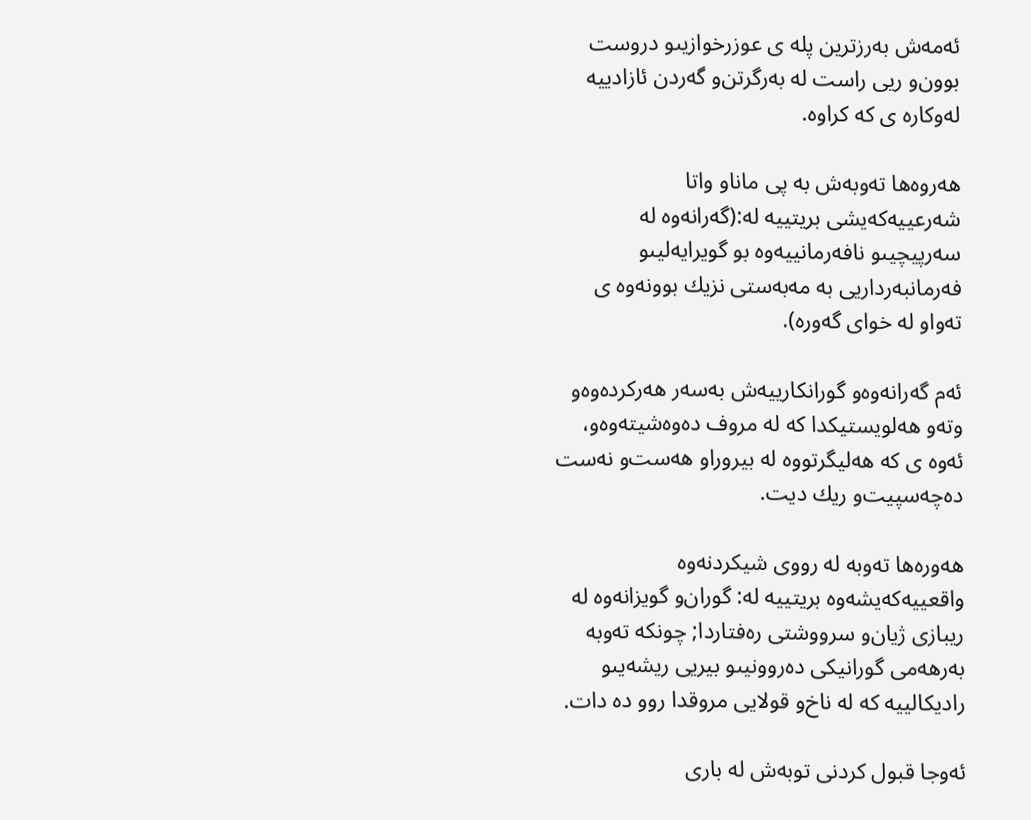ئه‌مه‌‌ش به‌رزترين پله ى عوزرخوازيىو دروست بوون‌و ريى راست له به‌رگرتن‌و گه‌ردن ئازادييه له‌وكاره ى كه كراوه.

هه‌روه‌ها ته‌وبه‌ش به پى ماناو واتا شه‌رعييه‌كه‌يشى بريتييه له:(گه‌رانه‌وه له سه‌رپيچيىو نافه‌رمانييه‌وه بو گويرايه‌ليىو فه‌رمانبه‌رداريى به مه‌‌به‌ستى نزيك بوونه‌وه ى ته‌واو له خواى گه‌وره).

ئه‌م گه‌رانه‌وه‌و گورانكارييه‌ش به‌سه‌ر هه‌ركرده‌وه‌و وته‌و هه‌لويستيكدا كه له مروف ده‌وه‌شيته‌وه‌و، ئه‌وه ى كه هه‌ليگرتووه له بيروراو هه‌ست‌و نه‌ست ده‌چه‌سپيت‌و ريك ديت.

هه‌وره‌ها ته‌وبه له رووى شيكردنه‌وه واقعييه‌كه‌يشه‌وه بريتييه له: گوران‌و گويزانه‌وه له ريبازى ژيان‌و سرووشتى ره‌فتاردا; چونكه ته‌وبه به‌رهه‌مى گورانيكى ده‌روونيىو بيريى ريشه‌يىو راديكالييه كه له ناخ‌و قولايى مروقدا روو ده دات.

ئه‌وجا قبول كردنى توبه‌ش له بارى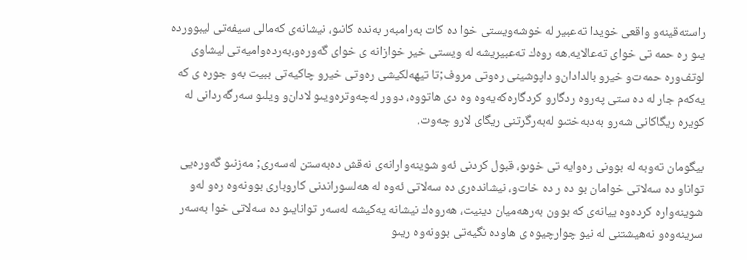راسته‌قينه‌و واقعى خويدا ته‌عبير له خوشه‌ويستى خوا ده كات به‌رامبه‌ر به‌نده كانىو، نيشانه‌ى كه‌مالى سيفه‌تى ليبوورده يىو ره حمه‌ تى خواى ته‌عالايه.هه روه‌ك ته‌عبيريشه له‌ ويستى خير خوازانه ى خواى گه‌وره‌و،به‌رده‌واميه‌تى ليشاوى لوتف‌وره حمه‌‌ت‌و خيرو بالدادان‌و داپوشينى ره‌وتى مروف;تا تيهه‌لكيشى ره‌وتى خيرو چاكيه‌تى ببيت به‌و جوره ى كه يه‌‌كه‌م جار له ده ستى په‌روه ردگارو كردگاره‌كه‌يه‌وه وه دى هاتووه، دوور له‌چه‌وتره‌ويىو لادان‌و ويلىو سه‌رگه‌ردانى له كويره ريگاكانى شه‌رو به‌دبه‌ختىو له‌به‌رگرتنى ريگاى لارو چه‌وت.

بيگومان ته‌وبه له بوونى ره‌وايه تى خوىو، قبول كردنى ئه‌و شوينه‌وارانه‌ى نه‌قش ده‌به‌ستن له‌سه‌رى; مه‌‌زنىو گه‌وره‌يى تواناو ده سه‌لاتى خوامان بو ده ر ده خات‌و، نيشانده‌رى ده سه‌لاتى ئه‌وه له هه‌لسوراندنى كاروبارى بوونه‌وه ره‌و له‌و شوينه‌واره كرده‌وه ييانه‌ى كه بوون به‌رهه‌ميان دينيت، هه‌روه‌ك نيشانه يه‌كيشه له‌سه‌ر توانايىو ده سه‌لاتى خوا به‌سه‌ر سرينه‌وه‌و نه‌هيشتنى له نيو چوارچيوه ى هاوده نگيه‌تى بوونه‌وه ريىو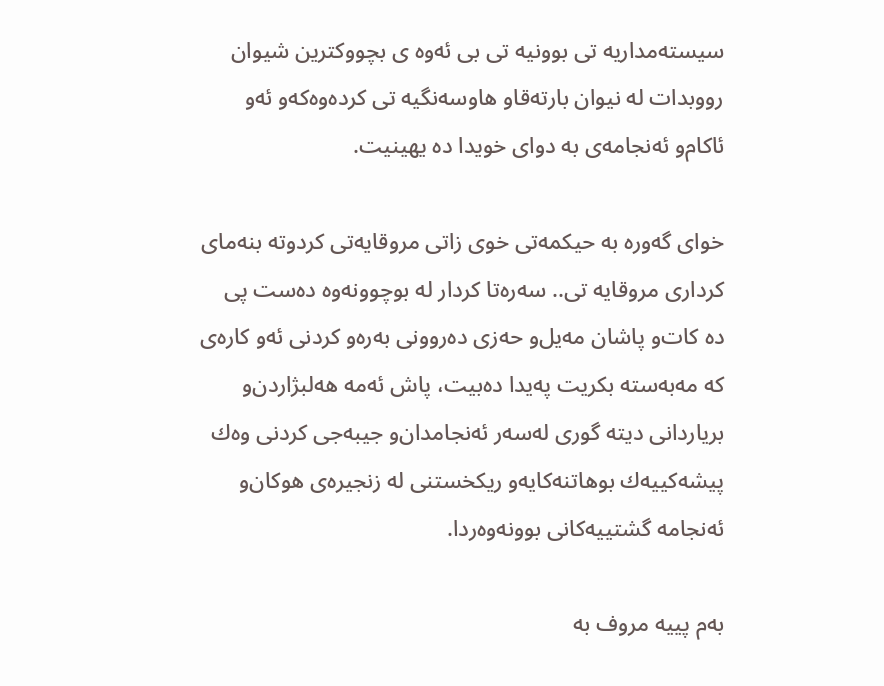سيسته‌مداريه تى بوونيه تى بى ئه‌وه ى بچووكترين شيوان رووبدات له نيوان بارته‌قاو هاوسه‌نگيه تى كرده‌وه‌كه‌و ئه‌و ئاكام‌و ئه‌نجامه‌‌ى به دواى خويدا ده يهينيت.

خواى گه‌وره به حيكمه‌‌تى خوى زاتى مروقايه‌تى كردوته بنه‌ماى كردارى مروقايه تى.. سه‌ره‌تا كردار له بوچوونه‌وه ده‌ست پى ده كات‌و پاشان مه‌‌يل‌و حه‌زى ده‌روونى به‌ره‌و كردنى ئه‌و كاره‌ى كه مه‌‌به‌سته بكريت په‌يدا ده‌بيت، پاش ئه‌مه‌ هه‌لبژاردن‌و برياردانى ديته گورى له‌سه‌ر ئه‌نجامدان‌و جيبه‌جى كردنى وه‌ك پيشه‌كييه‌ك بوهاتنه‌كايه‌و ريكخستنى له زنجيره‌ى هوكان‌و ئه‌نجامه‌ گشتييه‌كانى بوونه‌وه‌ردا.

به‌م پييه مروف به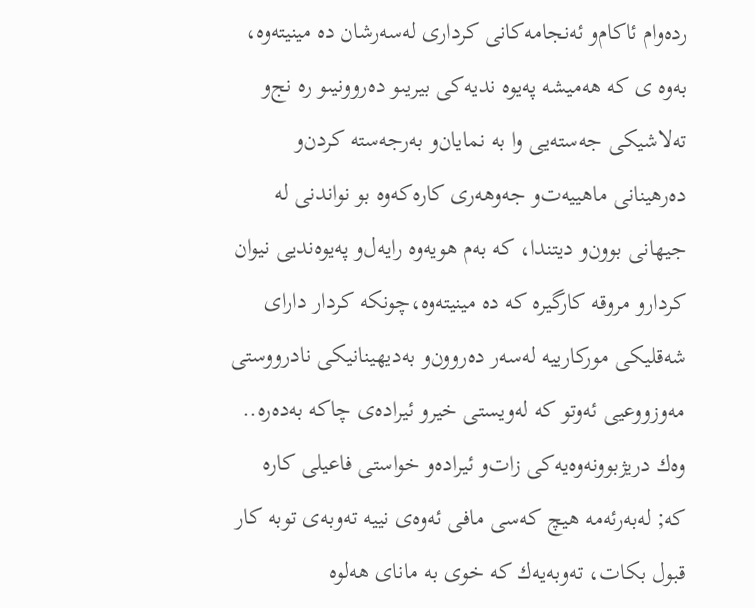رده‌وام ئاكام‌و ئه‌نجامه‌‌كانى كردارى له‌سه‌رشان ده مينيته‌وه، به‌وه ى كه هه‌ميشه په‌يوه نديه‌كى بيريىو ده‌روونيىو ره نج‌و ته‌لاشيكى جه‌سته‌يى وا به‌ نمايان‌و به‌رجه‌سته كردن‌و ده‌رهينانى ماهييه‌ت‌و جه‌وهه‌رى كاره‌كه‌وه بو نواندنى له جيهانى بوون‌و ديتندا، كه به‌م هويه‌وه رايه‌ل‌و په‌يوه‌نديى نيوان كردارو مروقه كارگيره كه ده مينيته‌وه،چونكه كردار داراى شه‌قليكى موركارييه له‌سه‌ر ده‌روون‌و به‌ديهينانيكى نادرووستى مه‌‌وزووعيى ئه‌وتو كه له‌ويستى خيرو ئيراده‌ى چاكه به‌ده‌ره.. وه‌ك دريژبوونه‌وه‌يه‌كى زات‌و ئيراده‌و خواستى فاعيلى كاره كه; له‌به‌رئه‌مه‌ هيچ كه‌سى مافى ئه‌وه‌ى نييه ته‌وبه‌ى توبه كار قبول بكات، ته‌وبه‌يه‌ك كه خوى به ماناى هه‌لوه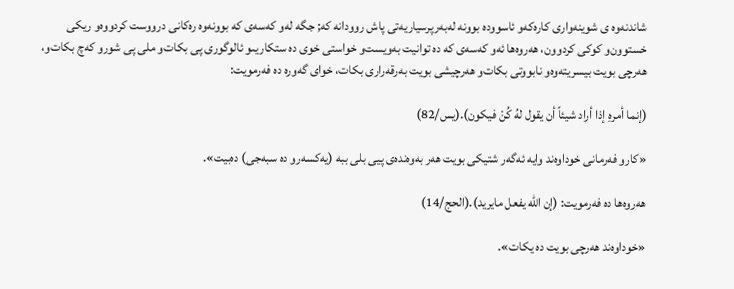شاندنه‌وه ى شوينه‌وارى كاره‌كه‌و ئاسووده بوونه له‌به‌رپرسياريه‌تى پاش روودانه كه; جگه له‌و كه‌سه‌ى كه بوونه‌وه ره‌كانى درووست كردووه‌و ريكى خستوون‌و كوكى كردوون، هه‌روه‌ها ئه‌و كه‌سه‌ى كه ده توانيت به‌ويست‌و خواستى خوى ده ستكاريىو ئالوگورى پى بكات‌و ملى پى شورو كه‌چ بكات‌و، هه‌رچى بويت بيسريته‌وه‌و نابووتى بكات‌و هه‌رچيشى بويت به‌رقه‌رارى بكات، خواى گه‌وره ده فه‌رمويت:

(إنما أمرهِ إذا أراد شيئاً أن يقول لهُ كُنْ فيكون).(يس/82)

«كارو فه‌رمانى خوداوه‌ند وايه ئه‌گه‌ر شتيكى بويت هه‌ر به‌وه‌نده‌ى پيى بلى ببه (يه‌كسه‌رو ده سبه‌جى) ده‌بيت».

هه‌روه‌ها ده فه‌رمويت: (إن الله يفعل مايريد).(الحج/14)

«خوداوه‌ند هه‌رچى بويت ده يكات».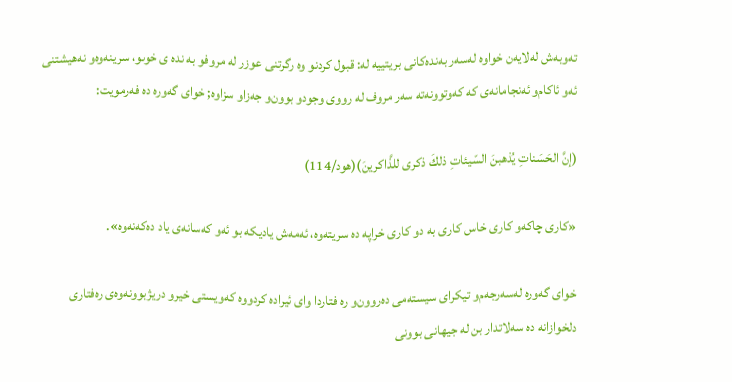ته‌وبه‌ش له‌لايه‌ن خواوه له‌سه‌ر به‌نده‌كانى بريتييه له: قبول كردنو وه رگرتنى عوزر له مروفو به نده ى خوىو، سرينه‌وه‌و نه‌هيشتنى ئه‌و ئاكام‌و ئه‌نجامانه‌ى كه كه‌وتوونه‌ته سه‌ر مروف له رووى وجودو بوون‌و جه‌زاو سزاوه; خواى گه‌وره ده فه‌رمويت:

(إنَّ الحَسَناتِ يُذهبنَ السّيئاتِ ذلكَ ذكرى للذَّاكرينَ)(هود/114)

«كارى چاكه‌و كارى خاس كارى به دو كارى خراپه ده سريته‌وه، ئه‌مه‌‌ش ياديكه بو ئه‌و كه‌سانه‌ى ياد ده‌كه‌نه‌وه».

خواى گه‌وره له‌سه‌رجه‌م‌و تيكراى سيسته‌مى ده‌روون‌و ره فتاردا واى ئيراده كردووه كه‌ويستى خيرو دريژبوونه‌وه‌ى ره‌فتارى دلخوازانه ده سه‌لاتدار بن له جيهانى بوونى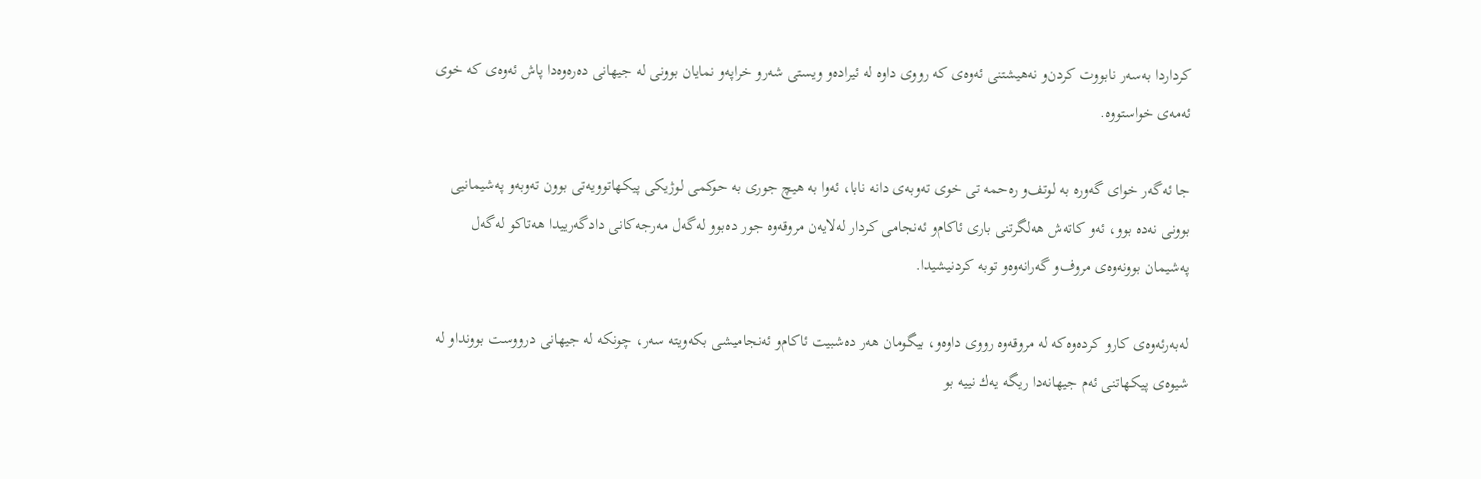كرداردا به‌سه‌ر نابووت كردن‌و نه‌هيشتنى ئه‌وه‌ى كه رووى داوه له ئيراده‌و ويستى شه‌رو خراپه‌و نمايان بوونى له جيهانى ده‌ره‌وه‌دا پاش ئه‌وه‌ى كه خوى ئه‌مه‌‌ى خواستووه.

جا ئه‌گه‌ر خواى گه‌وره به لوتف‌و ره‌حمه‌ تى خوى ته‌وبه‌ى دانه نابا، ئه‌وا به هيچ جورى به حوكمى لوژيكى پيكهاتوويه‌تى بوون ته‌وبه‌و په‌شيمانيى بوونى نه‌ده بوو، ئه‌و كاته‌ش هه‌لگرتنى بارى ئاكام‌و ئه‌نجامى كردار له‌لايه‌ن مروقه‌وه جور ده‌بوو له‌گه‌ل مه‌‌رجه‌كانى دادگه‌رييدا هه‌تاكو له‌گه‌ل په‌شيمان بوونه‌وه‌ى مروف‌و گه‌رانه‌وه‌و توبه كردنيشيدا.

له‌به‌رئه‌وه‌ى كارو كرده‌وه‌كه له مروقه‌وه رووى داوه‌و، بيگومان هه‌ر ده‌شبيت ئاكام‌و ئه‌نجاميشى بكه‌ويته سه‌ر، چونكه له جيهانى درووست بوونداو له شيوه‌ى پيكهاتنى ئه‌م جيهانه‌دا ريگه يه‌ك نييه بو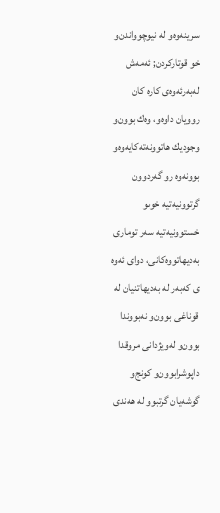سرينه‌وه‌و له نيوچوواندن‌و خو قوتاركردن; ئه‌مه‌‌ش له‌به‌رئه‌وه‌ى كاره كان روويان داوه‌و، وه‌ك بوون‌و وجوديك هاتوونه‌ته‌كايه‌وه‌و بوونه‌وه رو گه‌ردوون گرتوونيه‌تيه خوىو خستوونيه‌تيه سه‌ر تومارى به‌ديهاتووه‌كانى، دواى ئه‌وه ى كه‌به‌ر له به‌ديهاتنيان له قوناغى بوون‌و نه‌بووندا بوون‌و له‌ويژدانى مروقدا داپوشرابوون‌و كونج‌و گوشه‌يان گرتبوو له هه‌ندى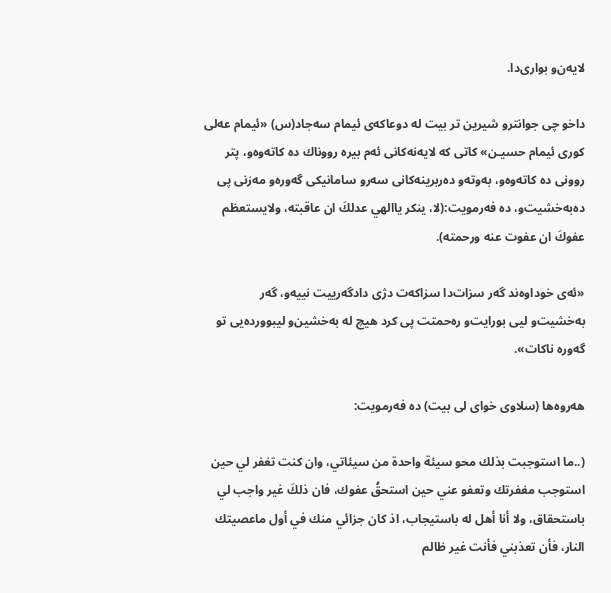لايه‌ن‌و بوارى‌دا.

داخو چى جوانترو شيرين تر بيت له دوعاكه‌ى ئيمام سه‌جاد(س) «ئيمام عه‌لى كورى ئيمام حسيـن» كاتى كه لايه‌نه‌كانى ئه‌م بيره رووناك ده كاته‌وه‌و، پتر روونى ده كاته‌وه‌و، به‌وته‌و ده‌ربرينه‌كانى سه‌رو سامانيكى گه‌وره‌و مه‌‌زنى پى ده‌به‌خشيت‌و، ده فه‌رمويت:(لا، ينكر ياالهي عدلكَ ان عاقبته، ولايستعظم عفوكَ ان عفوت عنه ورحمته).

«ئه‌ى خوداوه‌ند گه‌ر سزات‌دا سزاكه‌ت دژى دادگه‌رييت نييه‌و، گه‌ر به‌خشيت‌و ليى بورايت‌و ره‌حمتت پى كرد هيچ له به‌خشين‌و ليبوورده‌يى تو گه‌وره ناكات».

هه‌روه‌ها (سلاوى خواى لى بيت) ده فه‌رمويت:

(..ما استوجبت بذلك محو سيئة واحدة من سيئاتي، وان كنت تغفر لي حين استوجب مغفرتك وتعفو عني حين استحقُ عفوك، فان ذلكَ غير واجب لي باستحقاق، ولا أنا أهل له باستيجاب، اذ كان جزائي منك في أول ماعصيتك النار، فأن تعذبني فأنت غير ظالم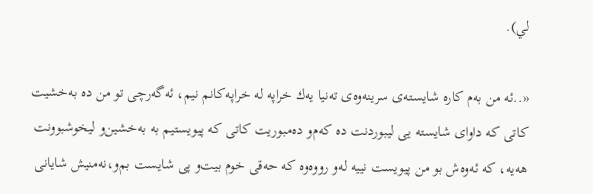لي).

«..ئه من به‌م كاره شايسته‌ى سرينه‌وه‌ى ته‌نيا يه‌ك خراپه له خراپه‌كانم نيم، ئه‌گه‌رچى تو من ده به‌خشيت كاتى كه داواى شايسته يى ليبوردنت ده كه‌م‌و ده‌مبوريت كاتى كه پيويستيم به به‌خشين‌و ليخوشبوونت هه‌يه، كه ئه‌وه‌ش بو من پيويست نييه له‌و رووه‌وه كه حه‌قى خوم بيت‌و پى شايست بم‌و،نه‌منيش شايانى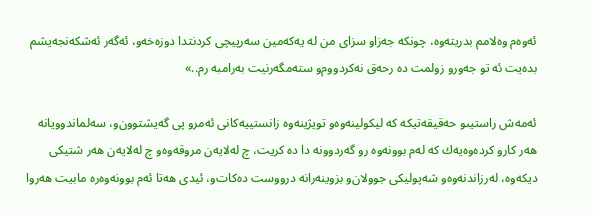ئه‌وه‌م وه‌لامم بدريته‌وه، چونكه جه‌زاو سزاى من له يه‌كه‌مين سه‌رپيچى كردنتدا دوزه‌خه‌و، ئه‌گه‌ر ئه‌شكه‌نجه‌يشم بده‌يت ئه تو جه‌ورو زولمت ده رحه‌ق نه‌كردووم‌و سته‌مگه‌رنيت به‌رامبه رم..»

ئه‌مه‌‌ش راستيىو حه‌قيقه‌تيكه كه ليكولينه‌وه‌و تويژينه‌وه زانستييه‌كانى ئه‌مرو پى گه‌يشتوون‌و، سه‌لماندوويانه هه‌ر كارو كرده‌وه‌يه‌ك كه له‌م بوونه‌وه رو گه‌ردوونه دا ده كريت، چ له‌لايه‌ن مروقه‌وه‌و چ له‌لايه‌ن هه‌ر شتيكى ديكه‌وه، له‌رزاندنه‌وه‌و شه‌پوليكى جوولان‌و بزوينه‌رانه درووست ده‌كات‌و، ئيدى هه‌تا ئه‌م بوونه‌وه‌ره مابيت هه‌روا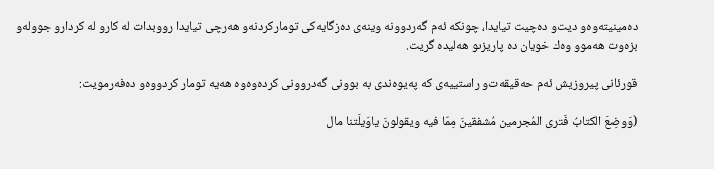ده‌مينيته‌وه‌و ديت‌و ده‌چيت تيايدا، چونكه ئه‌م گه‌ردوونه وينه‌ى ده‌زگايه‌كى توماركردنه‌و هه‌رچى تيايدا رووبدات له كارو له كردارو جووله‌و بزه‌وت هه‌موو وه‌ك خويان ده پاريزىو هه‌ليده گريت.

قورئانى پيروزيش ئه‌م حه‌قيقه‌ت‌و‌ راستييه‌ى كه په‌يوه‌ندى به بوونى گه‌دروونى كرده‌وه‌وه هه‌يه تومار كردووه‌و ده‌فه‌‌رمويت:

(وَوضِعَ الكتابُ فَترى المُجرمين مُشفقينَ مِمّا فيه ويقولونَ ياوَيلَتنا مال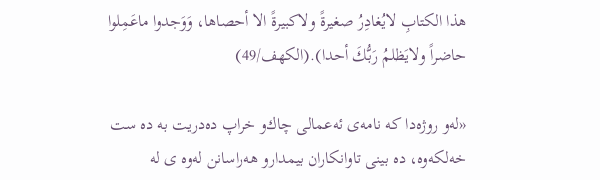هذا الكتابِ لايُغادِرُ صغيرةً ولاكبيرةً الا أحصاها، وَوَجدوا ماعَمِلوا حاضراً ولايَظلمُ رَبُّكَ أحدا).(الكهف/49)

«له‌و روژه‌دا كه نامه‌‌ى ئه‌عمالى چاك‌و خراپ ده‌دريت به ده ست خه‌لكه‌وه، ده بينى تاوانكاران بيمدارو هه‌راسانن له‌وه ى له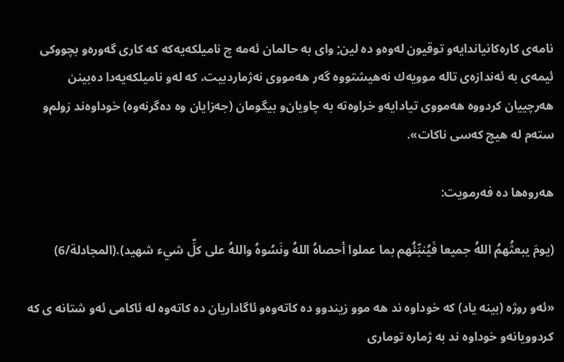نامه‌‌ى كاره‌كانياندايه‌و توقيون له‌وه‌و ده لين; واى به حالمان ئه‌مه‌ چ ناميلكه‌يه‌كه كه كارى گه‌وره‌و بچووكى ئيمه‌‌ى به ئه‌ندازه‌ى تاله موويه‌ك نه‌هيشتووه گه‌ر هه‌مووى نه‌ژماردبيت، كه له‌و ناميلكه‌يه‌دا ده‌بينن هه‌رچييان كردووه هه‌مووى تيادايه‌و خراوه‌ته به چاويان‌و بيگومان (جه‌زايان وه ده‌گرنه‌وه) خوداوه‌ند زولم‌و سته‌م له هيچ كه‌سى ناكات».

هه‌روه‌ها ده فه‌رمويت:

(يومَ يبعثُهمُ اللهُ جميعا فَيُنبِّئُهم بما عملوا أحصاهُ اللهُ ونَسُوهُ واللهُ على كلِّ شيء شهيد).(المجادلة/6)

«ئه‌و روژه (بينه ياد) كه خوداوه ند هه موو زيندوو ده كاته‌وه‌و ئاگاداريان ده كاته‌وه له ئاكامى ئه‌و شتانه ى كه كردوويانه‌و خوداوه ند به ژماره تومارى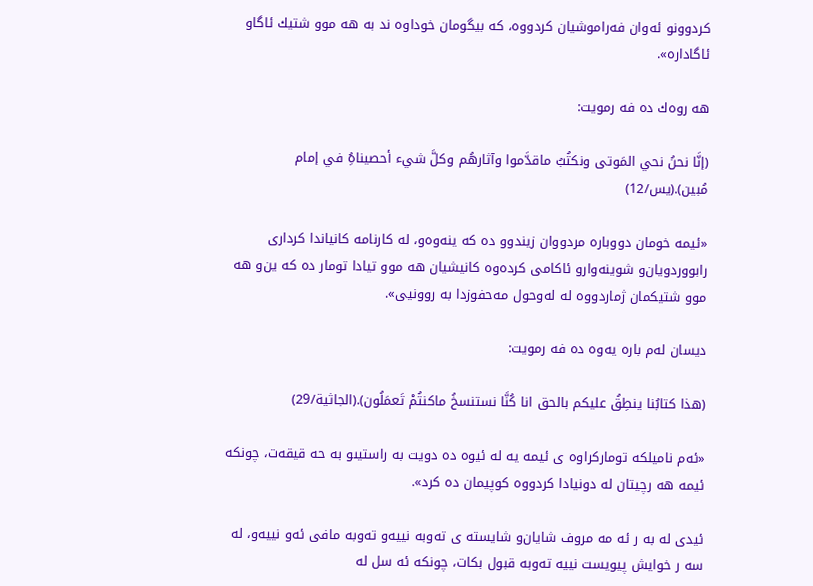كردوونو ئه‌وان فه‌راموشيان كردووه، كه بيگومان خوداوه ند به هه موو شتيك ئاگاو ئاگاداره».

هه روه‌ك ده فه رمويت:

(إنَّا نحنُ نحي المَوتى ونكتُبُ ماقدَّموا وآثارهُم وكلَّ شيء أحصيناهُِ في إمام مُبين).(يس/12)

«ئيمه‌ خومان دووباره مردووان زيندوو ده كه ينه‌وه‌و، له كارنامه‌ كانياندا كردارى رابووردويان‌و شوينه‌وارو ئاكامى كرده‌وه كانيشيان هه موو تيادا تومار ده كه ين‌و هه موو شتيكمان ژماردووه له له‌وحول مه‌‌حفوزدا به روونيى».

ديسان له‌م باره يه‌وه ده فه رمويت:

(هذا كتابُنا ينطِقُ عليكم بالحق انا كُنَّا نستنسخُ ماكنتُمْ تَعمَلُون).(الجاثية/29)

«ئه‌م ناميلكه توماركراوه ى ئيمه‌ يه له ئيوه ده دويت به راستيىو به حه قيقه‌ت، چونكه ئيمه‌ هه رچيتان له دونيادا كردووه كوپيمان ده كرد».

ئيدى له به ر ئه مه‌ مروف شايان‌و شايسته ى ته‌وبه نييه‌و ته‌وبه مافى ئه‌و نييه‌و، له سه ر خوايش پيويست نييه ته‌وبه قبول بكات، چونكه ئه سل له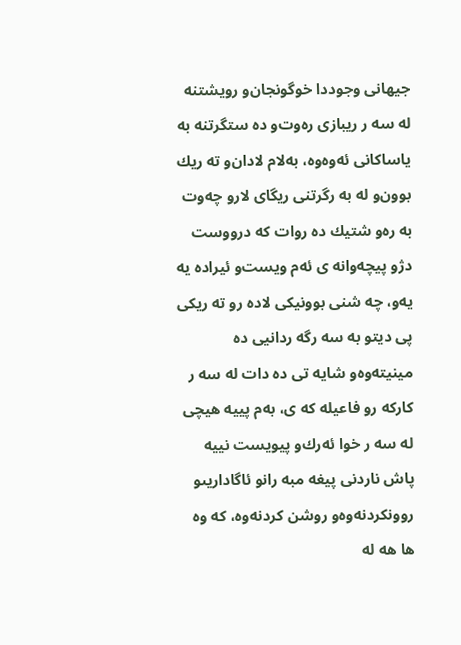جيهانى وجوددا خوگونجان‌و رويشتنه له سه ر ريبازى ره‌وت‌و ده ستگرتنه به ياساكانى ئه‌وه‌وه، به‌لام لادان‌و ته ريك بوون‌و له به رگرتنى ريگاى لارو چه‌وت به ره‌و شتيك ده روات كه درووست دژو پيچه‌وانه ى ئه‌م ويست‌و ئيراده يه يه‌و، چه شنى بوونيكى لاده رو ته ريكى پى ديتو به سه رگه ردانيى ده مينيته‌وه‌و شايه تى ده دات له سه ر كاركه رو فاعيله كه ى، به‌م پييه هيچى له سه ر خوا ئه‌رك‌و پيويست نييه پاش ناردنى پيغه مبه رانو ئاگاداريىو روونكردنه‌وه‌و روشن كردنه‌وه، كه وه ها هه له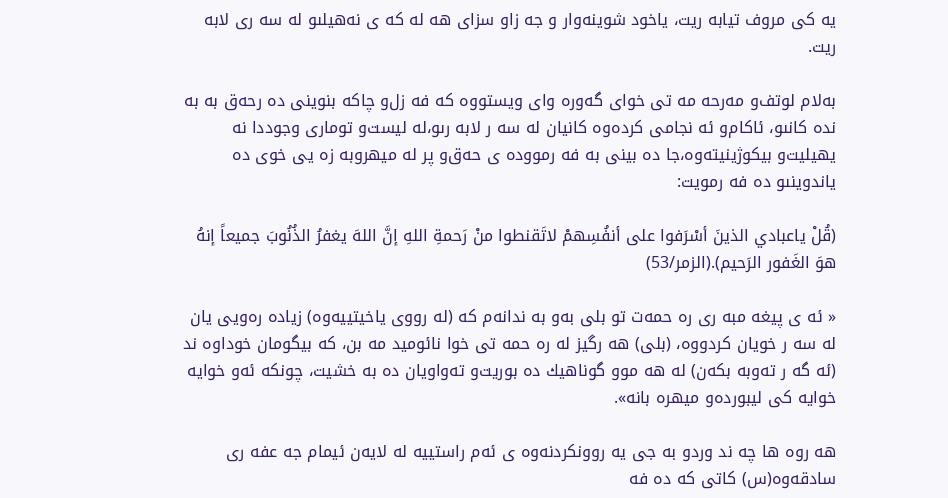يه كى مروف تيابه ريت، ياخود شوينه‌وار و جه زاو سزاى هه له كه ى نه‌هيلىو له سه رى لابه ريت.

به‌لام لوتف‌و مه‌‌رحه مه‌ تى خواى گه‌وره واى ويستووه كه فه زل‌و چاكه بنوينى ده رحه‌ق به به نده كانىو، ئاكام‌و ئه نجامى كرده‌وه كانيان له سه ر لابه رىو،له ليست‌و تومارى وجوددا نه يهيليت‌و بيكوژينيته‌وه،جا ده بينى به فه رمووده ى حه‌ق‌و پر له ميهروبه زه يى خوى ده ياندوينىو ده فه رمويت:

(قُلْ ياعبادي الذينَ أسْرَفوا على أنفُسِهمْ لاتَقنطوا منْ رَحمةِ اللهِ إنَّ اللهَ يغفرُ الذُنُوبَ جميعاً إنهُ هوَ الغَفور الرَحيم).(الزمر/53)

« ئه ى پيغه مبه رى ره حمه‌‌ت تو بلى به‌و به ندانه‌م كه (له رووى ياخيتييه‌وه) زياده ره‌ويى يان له سه ر خويان كردووه، (بلى) هه رگيز له ره حمه‌ تى خوا نائوميد مه‌ بن، كه بيگومان خوداوه ند (ئه گه ر ته‌وبه بكه‌ن) له هه موو گوناهيك ده بوريت‌و ته‌واويان ده به خشيت، چونكه ئه‌و خوايه خوايه كى ليبورده‌و ميهره بانه».

هه روه ها چه ند وردو به جى يه روونكردنه‌وه ى ئه‌م راستييه له لايه‌ن ئيمام جه عفه رى سادقه‌وه(س) كاتى كه ده فه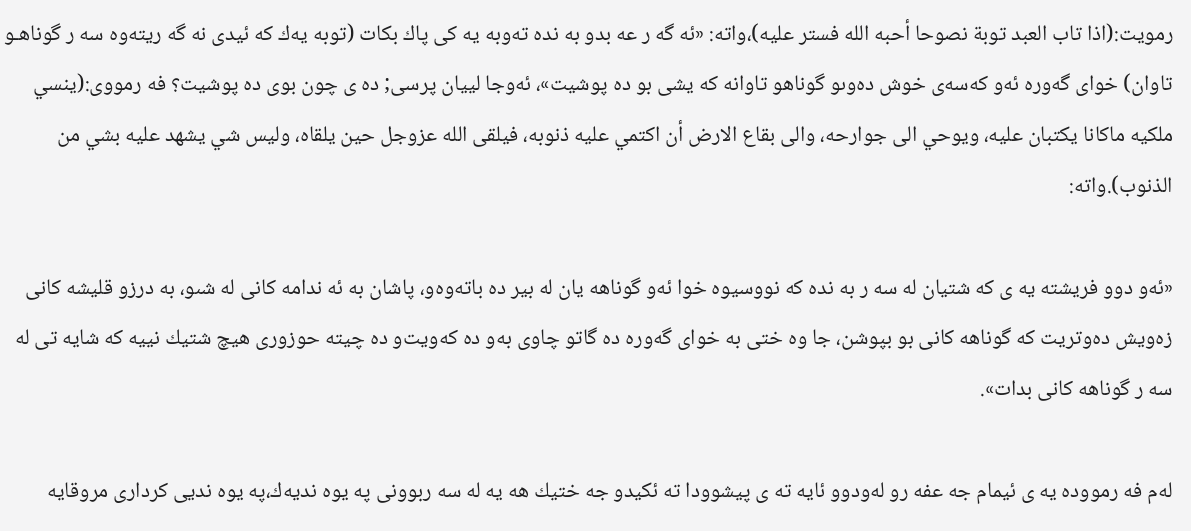رمويت:(اذا تاب العبد توبة نصوحا أحبه الله فستر عليه)،واته: «ئه گه ر عه بدو به نده ته‌وبه يه كى پاك بكات (توبه يه‌ك كه ئيدى نه گه ريته‌وه سه ر گوناهـو تاوان) خواى گه‌وره ئه‌و كه‌سه‌ى خوش ده‌وىو گوناهو تاوانه كه يشى بو ده پوشيت»، ئه‌وجا لييان پرسى; ده ى چون بوى ده پوشيت؟ فه رمووى:(ينسي ملكيه ماكانا يكتبان عليه، ويوحي الى جوارحه، والى بقاع الارض أن اكتمي عليه ذنوبه، فيلقى الله عزوجل حين يلقاه، وليس شي يشهد عليه بشي من الذنوب).واته:

«ئه‌و دوو فريشته يه ى كه شتيان له سه ر به نده كه نووسيوه خوا ئه‌و گوناهه يان له بير ده باته‌وه‌و، پاشان به ئه ندامه‌ كانى له شىو، به درزو قليشه كانى زه‌ويش ده‌وتريت كه گوناهه كانى بو بپوشن، جا وه ختى به خواى گه‌وره ده گاتو چاوى به‌و ده كه‌ويت‌و ده چيته حوزورى هيچ شتيك نييه كه شايه تى له سه ر گوناهه كانى بدات».

له‌م فه رمووده يه ى ئيمام جه عفه رو له‌ودوو ئايه ته ى پيشوودا ته ئكيدو جه ختيك هه يه له سه ربوونى په يوه نديه‌ك،په يوه نديى كردارى مروقايه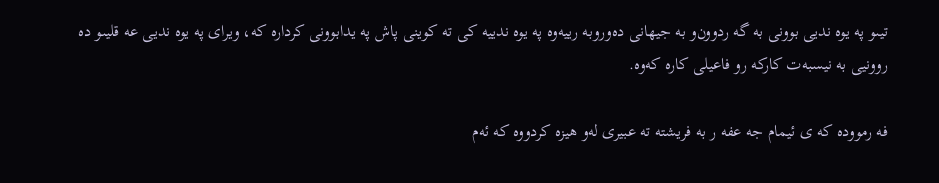تيىو په يوه نديى بوونى به گه ردوون‌و به جيهانى ده‌وروبه رييه‌وه په يوه ندييه كى ته كوينى پاش په يدابوونى كرداره كه، ويراى په يوه نديى عه قليىو ده روونيى به نيسبه‌ت كاركه رو فاعيلى كاره كه‌وه.

فه رمووده كه ى ئيمام جه عفه ر به فريشته ته عبيرى له‌و هيزه كردووه كه ئه‌م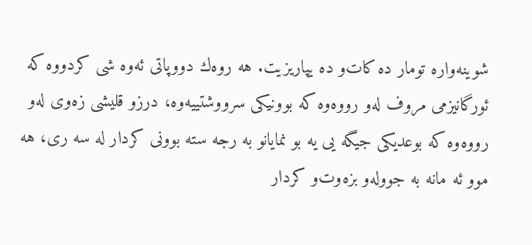شوينه‌واره تومار ده كات‌و ده يپاريزيت. هه روه‌ك دووپاتى ئه‌وه شى كردووه كه ئورگانيزمى مروف له‌و رووه‌وه كه بوونيكى سرووشتييه‌وه، درزو قليشى زه‌وى له‌و رووه‌وه كه بوعديكى جيگه يى يه بو نمايانو به رجه سته بوونى كردار له سه رى، هه موو ئه مانه به جووله‌و بزه‌وت‌و كردار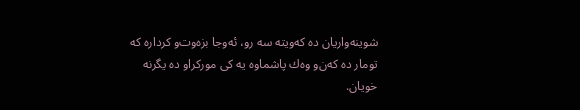شوينه‌واريان ده كه‌ويته سه رو، ئه‌وجا بزه‌وت‌و كرداره كه تومار ده كه‌ن‌و وه‌ك پاشماوه يه كى موركراو ده يگرنه خويان.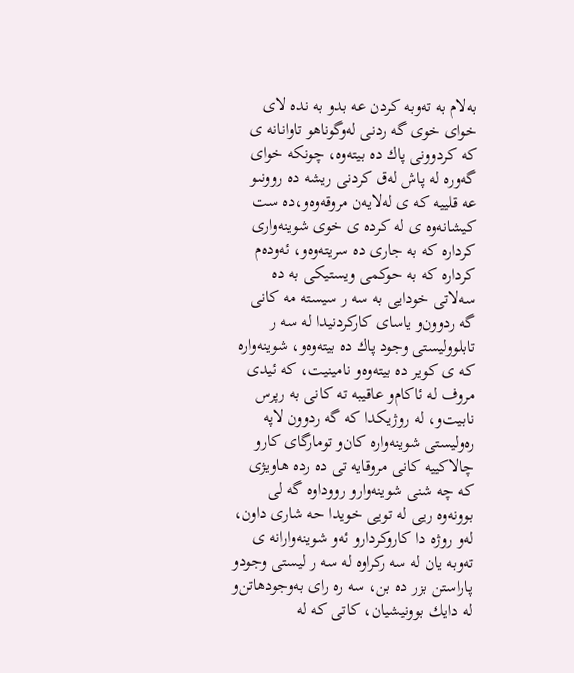به‌لام به ته‌وبه كردن عه بدو به نده لاى خواى خوى گه ردنى له‌وگوناهو تاوانانه ى كه كردوونى پاك ده بيته‌وه، چونكه خواى گه‌وره له پاش له‌ق كردنى ريشه ده روونىو عه قلييه كه ى له‌لايه‌ن مروقه‌وه‌و،ده ست كيشانه‌وه ى له كرده ى خوى شوينه‌وارى كرداره كه به جارى ده سريته‌وه‌و، ئه‌وده‌م كرداره كه به حوكمى ويستيكى به ده سه‌لاتى خودايى به سه ر سيسته مه‌ كانى گه ردوون‌و ياساى كاركردنيدا له سه ر تابلووليستى وجود پاك ده بيته‌وه‌و، شوينه‌واره كه ى كوير ده بيته‌وه‌و نامينيت، كه ئيدى مروف له ئاكام‌و عاقيبه ته كانى به رپرس نابيت‌و، له روژيكدا كه گه ردوون لاپه ره‌وليستى شوينه‌واره كان‌و تومارگاى كارو چالاكييه كانى مروقايه تى ده رده هاويژى كه چه شنى شوينه‌وارو رووداوه گه لى بوونه‌وه ريى له تويى خويدا حه شارى داون، له‌و روژه دا كاروكردارو ئه‌و شوينه‌وارانه ى ته‌وبه يان له سه ركراوه له سه ر ليستى وجودو پاراستن بزر ده بن، سه ره راى به‌وجودهاتن‌و له دايك بوونيشيان، كاتى كه له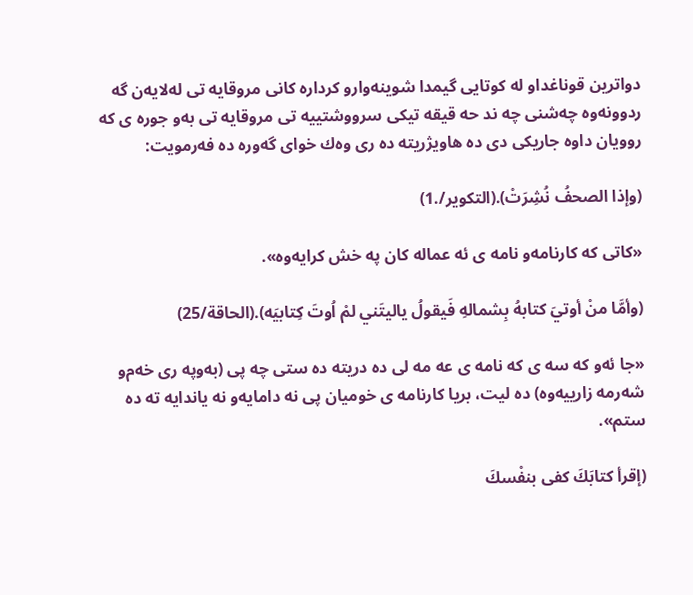دواترين قوناغداو له كوتايى گيمدا شوينه‌وارو كرداره كانى مروقايه تى له‌لايه‌ن گه ردوونه‌وه چه‌شنى چه ند حه قيقه تيكى سرووشتييه تى مروقايه تى به‌و جوره ى كه روويان داوه جاريكى دى ده هاويژريته ده رى وه‌ك خواى گه‌وره ده فه‌رمويت:

(وإذا الصحفُ نُشِرَتْ).(التكوير/.1)

«كاتى كه كارنامه‌‌و نامه‌ ى ئه عماله كان په خش كرايه‌وه».

(وأمَّا منْ أوتيَ كتابهُ بِشمالهِ فَيقولُ ياليتَني لمْ اُوتَ كِتابيَه).(الحاقة/25)

«جا ئه‌و كه سه ى كه نامه‌ ى عه مه‌ لى ده دريته ده ستى چه پى (به‌وپه رى خه‌م‌و شه‌رمه‌ زارييه‌وه) ده ليت، بريا كارنامه‌ ى خوميان پى نه دامايه‌و نه ياندايه ته ده ستم».

(إقرأ كتابَكَ كفى بنفْسكَ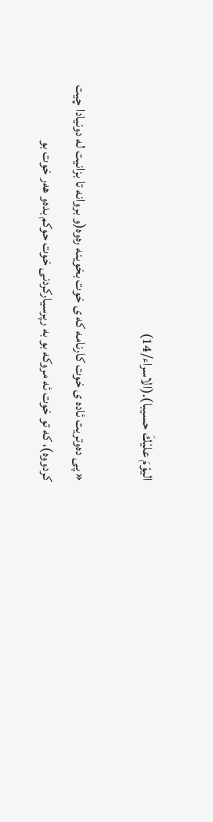اليوْمَ عليْكَ حسيبا).(الاسراء/14)

« پى ده‌وتريت ئاده ى خوت كارنامه‌ كه ى خوت بخوينه ره‌وه(و بروانه تا بزانيت له دونيادا چيت كردووه)، كه تو خوت ئه مروكه بو به رپرسياركردنى خوت حوكم بده‌و هه‌ر خوت بو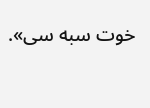خوت سبه سى».